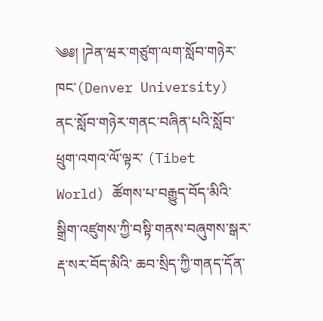༄༅། །ཌེན་ཝར་གཙུག་ལག་སློབ་གཉེར་ཁང་(Denver University) ནང་སློབ་གཉེར་གནང་བཞིན་པའི་སློབ་ཕྲུག་འགའ་ལོ་ལྟར་ (Tibet World) ཚོགས་པ་བརྒྱུད་བོད་མིའི་སྒྲིག་འཛུགས་ཀྱི་བསྟི་གནས་བཞུགས་སྒར་རྡ་སར་བོད་མིའི་ ཆབ་སྲིད་ཀྱི་གནད་དོན་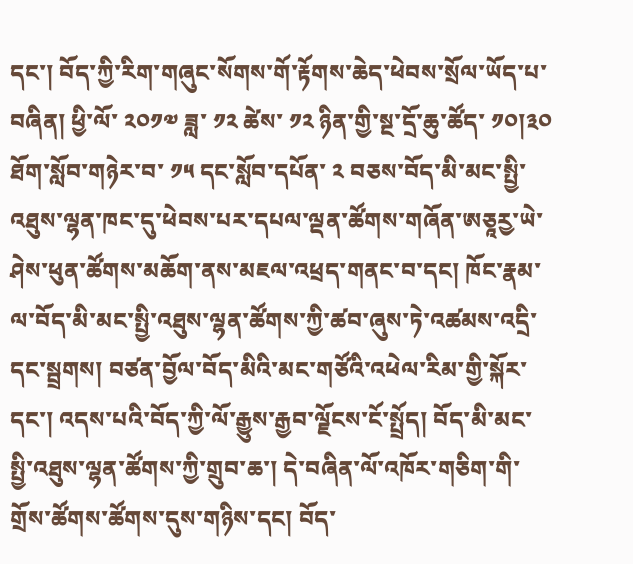དང་། བོད་ཀྱི་རིག་གཞུང་སོགས་གོ་རྟོགས་ཆེད་ཕེབས་སྲོལ་ཡོད་པ་བཞིན། ཕྱི་ལོ་ ༢༠༡༧ ཟླ་ ༡༢ ཚེས་ ༡༢ ཉིན་གྱི་སྔ་དྲོ་ཆུ་ཚོད་ ༡༠།༣༠ ཐོག་སློབ་གཉེར་བ་ ༡༥ དང་སློབ་དཔོན་ ༢ བཅས་བོད་མི་མང་སྤྱི་འཐུས་ལྷན་ཁང་དུ་ཕེབས་པར་དཔལ་ལྡན་ཚོགས་གཞོན་ཨཅཱརྱ་ཡེ་ཤེས་ཕུན་ཚོགས་མཆོག་ནས་མཇལ་འཕྲད་གནང་བ་དང། ཁོང་རྣམ་ལ་བོད་མི་མང་སྤྱི་འཐུས་ལྷན་ཚོགས་ཀྱི་ཚབ་ཞུས་ཏེ་འཚམས་འདྲི་དང་སྦྲགས། བཙན་བྱོལ་བོད་མིའི་མང་གཙོའི་འཕེལ་རིམ་གྱི་སྐོར་དང་། འདས་པའི་བོད་ཀྱི་ལོ་རྒྱུས་རྒྱབ་ལྗོངས་ངོ་སྤྲོད། བོད་མི་མང་སྤྱི་འཐུས་ལྷན་ཚོགས་ཀྱི་གྲུབ་ཆ་། དེ་བཞིན་ལོ་འཁོར་གཅིག་གི་གྲོས་ཚོགས་ཚོགས་དུས་གཉིས་དང། བོད་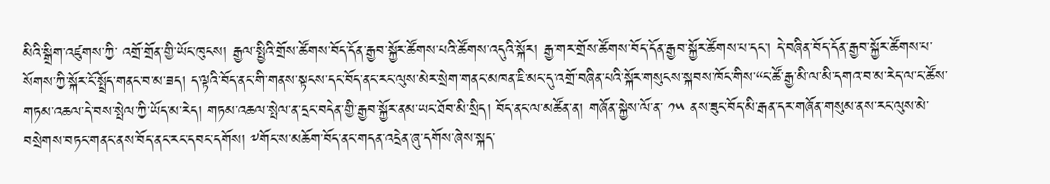མིའི་སྒྲིག་འཛུགས་ཀྱི་ འགྲོ་གྲོན་གྱི་ཡོང་ཁུངས། རྒྱལ་སྤྱིའི་གྲོས་ཚོགས་བོད་དོན་རྒྱབ་སྐྱོར་ཚོགས་པའི་ཚོགས་འདུའི་སྐོར། རྒྱ་གར་གྲོས་ཚོགས་བོད་དོན་རྒྱབ་སྐྱོར་ཚོགས་པ་དང་། དེ་བཞིན་བོད་དོན་རྒྱབ་སྐྱོར་ཚོགས་པ་སོགས་ཀྱི་སྐོར་ངོ་སྤྲོད་གནང་བ་མ་ཟད། ད་ལྟའི་བོད་ནང་གི་གནས་སྟངས་དང་བོད་ནང་རང་ལུས་མེར་སྲེག་གནང་མཁན་ཇི་མང་དུ་འགྲོ་བཞིན་པའི་སྐོར་གསུངས་སྐབས་ཁོང་གིས་“ང་ཚོ་རྒྱ་མི་ལ་མི་དགའ་བ་མ་རེད་ལ་ང་ཚོས་གཏམ་འཆལ་དེ་བས་སྤེལ་ཀྱི་ཡོད་མ་རེད། གཏམ་འཆལ་སྤེལ་ན་དྲང་བདེན་གྱི་རྒྱབ་སྐྱོར་ནམ་ཡང་ཐོབ་མི་སྲིད། བོད་ནང་ལ་མཚོན་ན། གཞོན་སྐྱེས་ལོ་ན་ ༡༥ ནས་ཟུང་བོད་མི་རྒན་དར་གཞོན་གསུམ་ནས་རང་ལུས་མེ་བསྲེགས་བཏང་གནང་ནས་བོད་ནང་རང་དབང་དགོས། ༸གོང་ས་མཆོག་བོད་ནང་གདན་འདྲེན་ཞུ་དགོས་ཞེས་སྐད་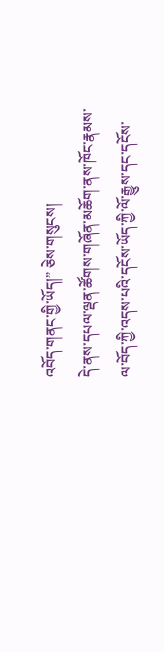འབོད་གནང་གྱི་ཡོད།” ཅེས་གསུངས།
དེ་ནས་དཔལ་ལྡན་ཚོགས་གཞོན་མཆོག་ནས་ཁོང་རྣམས་ལ་བོད་ཀྱི་འདས་པའི་དངོས་ཡོད་ཀྱི་ལོ་རྒྱུས་དང་དངོས་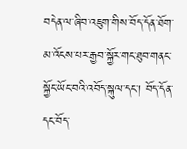བདེན་ལ་ཞིབ་འཇུག་གིས་བོད་དོན་ཐོག་མ་འོངས་པར་རྒྱབ་སྐྱོར་གང་ཐུབ་གནང་སྐྱོང་ཡོང་བའི་འབོད་སྐུལ་དང་། བོད་དོན་དང་བོད་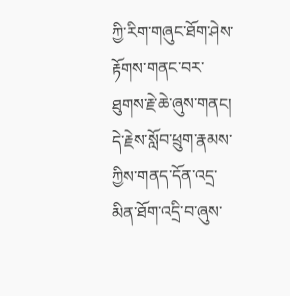ཀྱི་རིག་གཞུང་ཐོག་ཤེས་རྟོགས་གནང་བར་ཐུགས་རྗེ་ཆེ་ཞུས་གནང། དེ་རྗེས་སློབ་ཕྲུག་རྣམས་ཀྱིས་གནད་དོན་འདྲ་མིན་ཐོག་འདྲི་བ་ཞུས་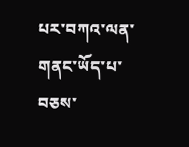པར་བཀའ་ལན་གནང་ཡོད་པ་བཅས་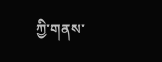ཀྱི་གནས་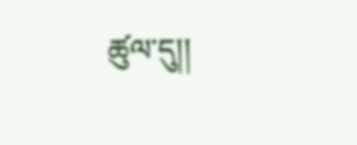ཚུལ་དུ།།